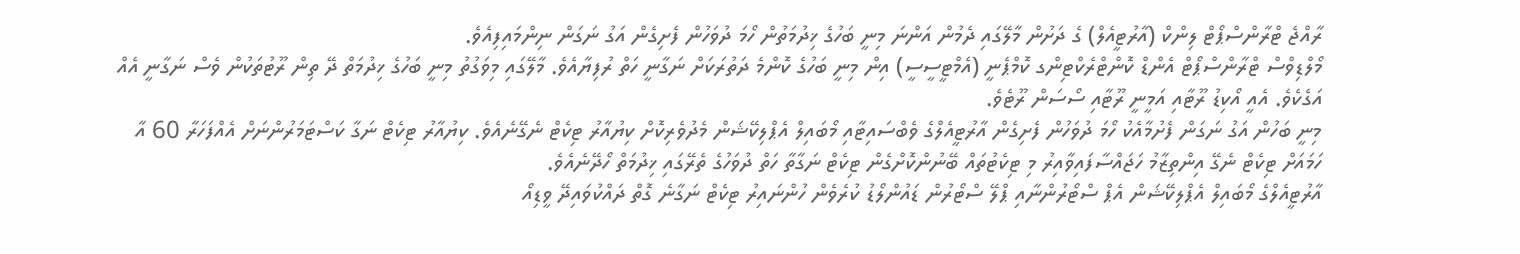ރާއްޖެ ޓްރާންސްޕޯޓް ލިންކް (އާރުޓީއެލް) ގެ ދަށުން މާލޭގައި ދެމުން އަންނަ މިނީ ބަހުގެ ޚިދުމަތުން ހޯމަ ދުވަހުން ފެށިގެން އަގު ނަގަން ނިންމައިފިއެވެ.
މޯލްޑިވްސް ޓްރާންސްޕޯޓް އެންޑް ކޮންޓްރެކްޓިންގ ކޮމްޕެނީ (އެމްޓީސީސީ) އިން މިނީ ބަހުގެ ކޮންމެ ދަތުރަކަށް ނަގާނީ ހަތް ރުފިޔާއެވެ. މާލޭގައި މިވަގުތު މިނީ ބަހުގެ ޚިދުމަތް ދޭ ތިން ރޫޓުތަކުން ވެސް ނަގާނީ އެއް އަގެކެވެ. އެއީ އޯކިޑު ރޫޓާއި އަމީނީ ރޫޓާއި ސޯސަން ރޫޓެވެ.
މިނީ ބަހުން އަގު ނަގަން ފެށުމާއެކު ހޯމަ ދުވަހުން ފެށިގެން އާރުޓީއެލްގެ ވެބްސައިޓާއި މޯބައިލް އެޕްލިކޭޝަން މެދުވެރިކޮށް ކިޔުއާރު ޓިކެޓް ނެގޭނެއެވެ. ކިޔުއާރު ޓިކެޓް ނަގާ ކަސްޓަމަރުންނަށް އެއްފަހަރާ 60 އާ ހަމައަށް ޓިކެޓް ނެގޭ އިންތިޒާމު ހަޖައްސާފައިވާއިރު މި ޓިކެޓުތައް ބޭނުންކޮށްގެން ޓިކެޓް ނަގާތާ ހަތް ދުވަހުގެ ތެރޭގައި ޚިދުމަތް ހޯދޭނެއެވެ.
އާރުޓީއެލްގެ މޯބައިލް އެޕްލިކޭޝަން އެޕް ސްޓޯރުންނާއި ޕްލޭ ސްޓޯރުން ޑައުންލޯޑު ކުރެވެން ހުންނައިރު ޓިކެޓް ނަގާނެ ގޮތް ދައްކުވައިދޭ ވީޑިއޯ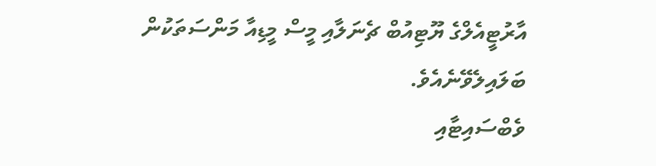އާރުޓީއެލްގެ ޔޫޓިއުބް ޗެނަލާއި މީސް މީޑިއާ މަންސަތަކުން ބަލައިލެވޭނެއެވެ.
ވެބްސައިޓާއި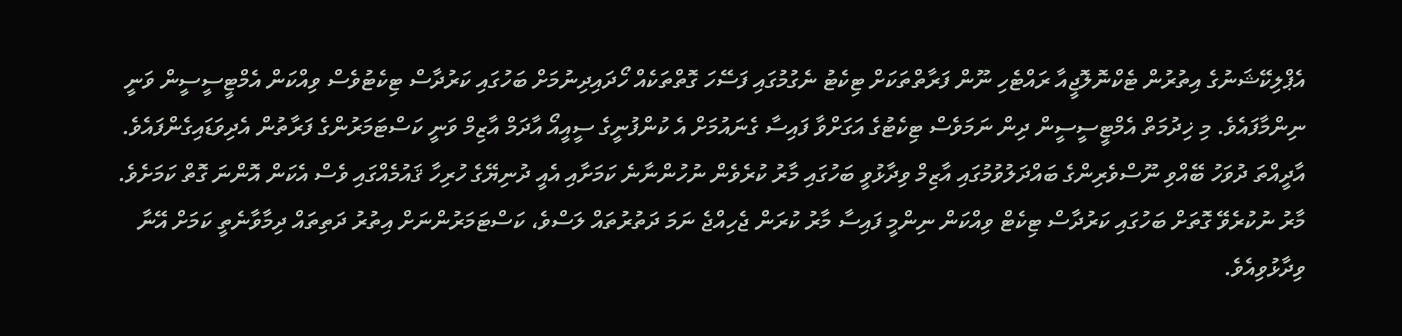އެޕްލިކޭޝަނުގެ އިތުރުން ޓެކްނޮލޮޖީއާ ރައްޓެހި ނޫން ފަރާތްތަކަށް ޓިކެޓު ނެގުމުގައި ފަސޭހަ ގޮތްތަކެއް ހޯދައިދިނުމަށް ބަހުގައި ކަރުދާސް ޓިކެޓުވެސް ވިއްކަން އެމްޓީސީސީން ވަނީ ނިންމާފައެވެ. މި ޚިދުމަތް އެމްޓީސީސީން ދިން ނަމަވެސް ޓިކެޓުގެ އަގަށްވާ ފައިސާ ގެނައުމަށް އެ ކުންފުނީގެ ސީއީއޯ އާދަމް އާޒިމް ވަނީ ކަސްޓަމަރުންގެ ފަރާތުން އެދިވަޑައިގެންފައެވެ.
އާދީއްތަ ދުވަހު ބޭއްވި ނޫސްވެރިންގެ ބައްދަލުވުމުގައި އާޒިމް ވިދާޅުވީ ބަހުގައި މާރު ކުރެވެން ނުހުންނާނެ ކަމަށާއި އެއީ ދުނިޔޭގެ ހުރިހާ ޤައުމެއްގައި ވެސް އެކަން އޮންނަ ގޮތް ކަމަށެވެ. މާރު ނުކުރެވޭ ގޮތަށް ބަހުގައި ކަރުދާސް ޓިކެޓް ވިއްކަން ނިންމީ ފައިސާ މާރު ކުރަން ޖެހިއްޖެ ނަމަ ދަތުރުތައް ލަސްވެ، ކަސްޓަމަރުންނަށް އިތުރު ދަތިތައް ދިމާވާނެތީ ކަމަށް އޭނާ ވިދާޅުވިއެވެ.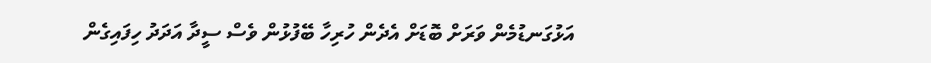އަޅުގަނޑުމެން ވަރަށް ބޮޑަށް އެދެން ހުރިހާ ބޭފުޅުން ވެސް ސީދާ އަދަދު ހިފައިގެން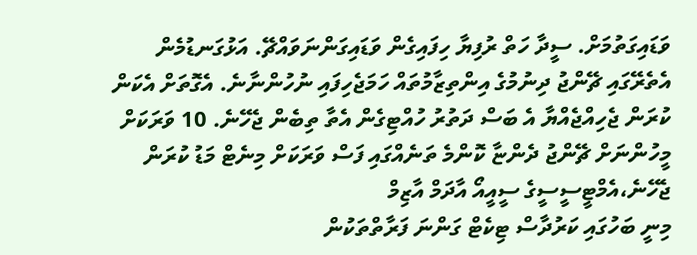ވަޑައިގަތުމަށް. ސީދާ ހަތް ރުފިޔާ ހިފައިގެން ވަޑައިގަންނަވައްޗޭ. އަޅުގަނޑުމެން އެތެރޭގައި ޗޭންޖު ދިނުމުގެ އިންތިޒާމުތައް ހަމަޖެހިފައި ނުހުންނާނެ. އެގޮތަށް އެކަން ކުރަން ޖެހިއްޖެއްޔާ އެ ބަސް ދަތުރު ހުއްޓިގެން އެތާ ތިބެން ޖެހޭނެ. 10 ވަރަކަށް މީހުންނަށް ޗޭންޖު ދެންޏާ ކޮންމެ ތަނެއްގައި ފަސް ވަރަކަށް މިނެޓް މަޑު ކުރަން ޖެހޭނެ،އެމްޓީސީސީގެ ސީއީއޯ އާދަމް އާޒިމް
މިނީ ބަހުގައި ކަރުދާސް ޓިކެޓް ގަންނަ ފަރާތްތަކުން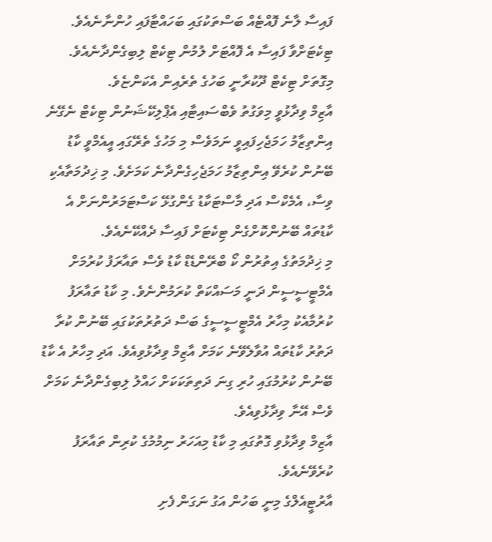ފައިސާ ލާނެ ފޮއްޓެއް ބަސްތަކުގައި ބަހައްޓާފައި ހުންނާނެއެވެ. ޓިކެޓަށްވާ ފައިސާ އެ ފޮއްޓަށް ލުމުން ޓިކެޓް ލިބިގެންދާނެއެވެ. މިގޮތަށް ޓިކެޓް ދޫކުރާނީ ބަހުގެ ތެރެއިން އެކަންޏެވެ.
އާޒިމް ވިދާޅުވީ މިވަގުތު ވެބްސައިޓާއި އެޕްލިކޭޝަނުން ޓިކެޓް ނެގޭނެ އިންތިޒާމު ހަމަޖެހިފައިވީ ނަމަވެސް މި މަހުގެ ތެރޭގައި އީއެމްވީ ކާޑު ބޭނުން ކުރެވޭ އިންތިޒާމު ހަމަޖެހިގެންދާނެ ކަމަށެވެ. މި ޚިދުމަތާއެކި ވިސާ، އެމެކްސް އަދި މާސްޓަކާޑު ގެންގުޅޭ ކަސްޓަމަރުންނަށް އެ ކާޑުތައް ބޭނުންކޮށްގެން ޓިކެޓަށް ފައިސާ ދެއްކޭނެއެވެ.
މި ޚިދުމަތުގެ އިތުރުން ކޯ ބްރޭންޑެޑް ކާޑު ވެސް ތައާރަފު ކުރުމަށް އެމްޓީސީސީން ދަނީ މަސައްކަތް ކުރަމުންނެވެ. މި ކާޑު ތައާރަފު ކުރުމާއެކު މިހާރު އެމްޓީސީސީގެ ބަސް ދަތުރުތަކުގައި ބޭނުން ކުރާ ދަތުރު ކާޑުތައް އުވާލެވޭނެ ކަމަށް އާޒިމް ވިދާޅުވިއެވެ. އަދި މިހާރު އެ ކާޑު ބޭނުން ކުރުމުގައި ހުރި ގިނަ ދަތިތަކަކަށް ހައްލު ލިބިގެންދާނެ ކަމަށް ވެސް އޭނާ ވިދާޅުވިއެވެ.
އާޒިމް ވިދާޅުވި ގޮތުގައި މި ކާޑު މިއަހަރު ނިމުމުގެ ކުރިން ތައާރަފު ކުރެވޭނެއެވެ.
އާރުޓީއެލްގެ މިނީ ބަހުން އަގު ނަގަން ފެށި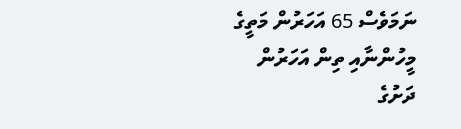ނަމަވެސް 65 އަހަރުން މަތީގެ މީހުންނާއި ތިން އަހަރުން ދަށުގެ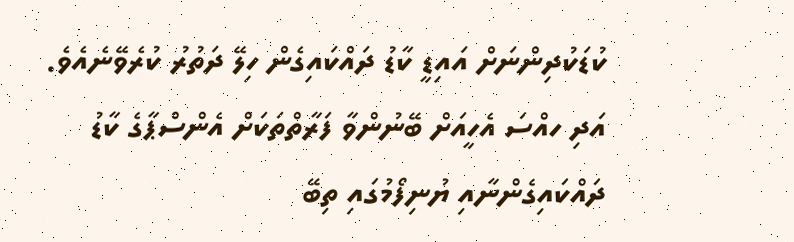ކުޑަކުދިންނަށް އައިޑީ ކާޑު ދައްކައިގެން ހިލޭ ދަތުރު ކުރެވޭނެއެވެ. އަދި ހއްސަ އެހީއަށް ބޭނުންވާ ފަރާތްތަކަށް އެންސްޕާގެ ކާޑު ދައްކައިގެންނާއި ޔުނިފޯމުގައި ތިބޭ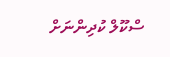ސްކޫލް ކުދިންނަށް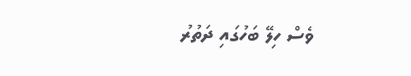ވެސް ހިލޭ ބަހުގައި ދަތުރު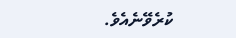ކުރެވޭނެއެވެ.